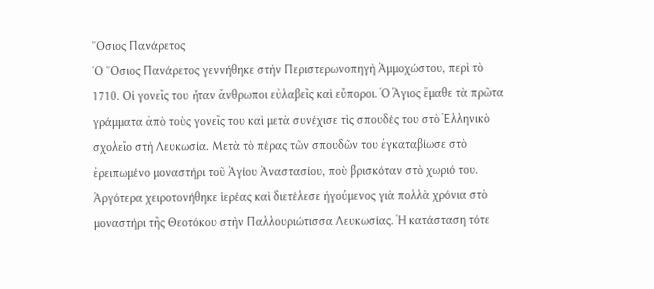῞Οσιος Πανάρετος
῾Ο ῞Οσιος Πανάρετος γεννήθηκε στὴν Περιστερωνοπηγὴ Ἀμμοχώστου, περὶ τὸ 1710. Οἱ γονεῖς του ἦταν ἄνθρωποι εὐλαβεῖς καὶ εὔποροι. Ὁ Ἅγιος ἔμαθε τὰ πρῶτα γράμματα ἀπὸ τοὺς γονεῖς του καὶ μετὰ συνέχισε τὶς σπουδές του στὸ Ἑλληνικὸ σχολεῖο στὴ Λευκωσία. Μετὰ τὸ πέρας τῶν σπουδῶν του ἐγκαταβίωσε στὸ ἐρειπωμένο μοναστήρι τοῦ Ἁγίου Ἀναστασίου, ποὺ βρισκόταν στὸ χωριό του. Ἀργότερα χειροτονήθηκε ἱερέας καὶ διετέλεσε ἡγούμενος γιὰ πολλὰ χρόνια στὸ μοναστήρι τῆς Θεοτόκου στὴν Παλλουριώτισσα Λευκωσίας. Ἡ κατάσταση τότε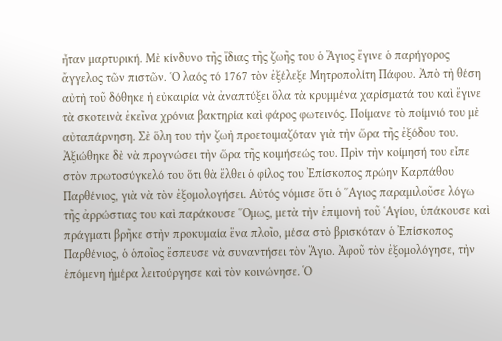ἦταν μαρτυρική. Μὲ κίνδυνο τῆς ἴδιας τῆς ζωῆς του ὁ Ἅγιος ἔγινε ὁ παρήγορος ἄγγελος τῶν πιστῶν. ῾Ο λαός τό 1767 τὸν ἐξέλεξε Μητροπολίτη Πάφου. Ἀπὸ τὴ θέση αὐτὴ τοῦ δόθηκε ἡ εὐκαιρία νὰ ἀναπτύξει ὅλα τὰ κρυμμένα χαρίσματά του καὶ ἔγινε τὰ σκοτεινὰ ἐκεῖνα χρόνια βακτηρία καὶ φάρος φωτεινός. Ποίμανε τὸ ποίμνιό του μὲ αὐταπάρνηση. Σὲ ὅλη του τὴν ζωὴ προετοιμαζόταν γιὰ τὴν ὥρα τῆς ἐξόδου του. Ἀξιώθηκε δὲ νὰ προγνώσει τὴν ὥρα τῆς κοιμήσεώς του. Πρὶν τὴν κοίμησή του εἶπε στὸν πρωτοσύγκελό του ὅτι θὰ ἔλθει ὁ φίλος του Ἐπίσκοπος πρώην Καρπάθου Παρθένιος, γιὰ νὰ τὸν ἐξομολογήσει. Αὐτός νόμισε ὅτι ὁ ῞Αγιος παραμιλοῦσε λόγω τῆς ἀρρώστιας του καὶ παράκουσε ῞Ομως, μετὰ τὴν ἐπιμονὴ τοῦ ῾Αγίου, ὑπάκουσε καὶ πράγματι βρῆκε στὴν προκυμαία ἕνα πλοῖο, μέσα στὸ βρισκόταν ὁ Ἐπίσκοπος Παρθένιος, ὁ ὁποῖος ἔσπευσε νὰ συναντήσει τὸν Ἅγιο. Ἀφοῦ τὸν ἐξομολόγησε, τὴν ἑπόμενη ἡμέρα λειτούργησε καὶ τὸν κοινώνησε. Ὁ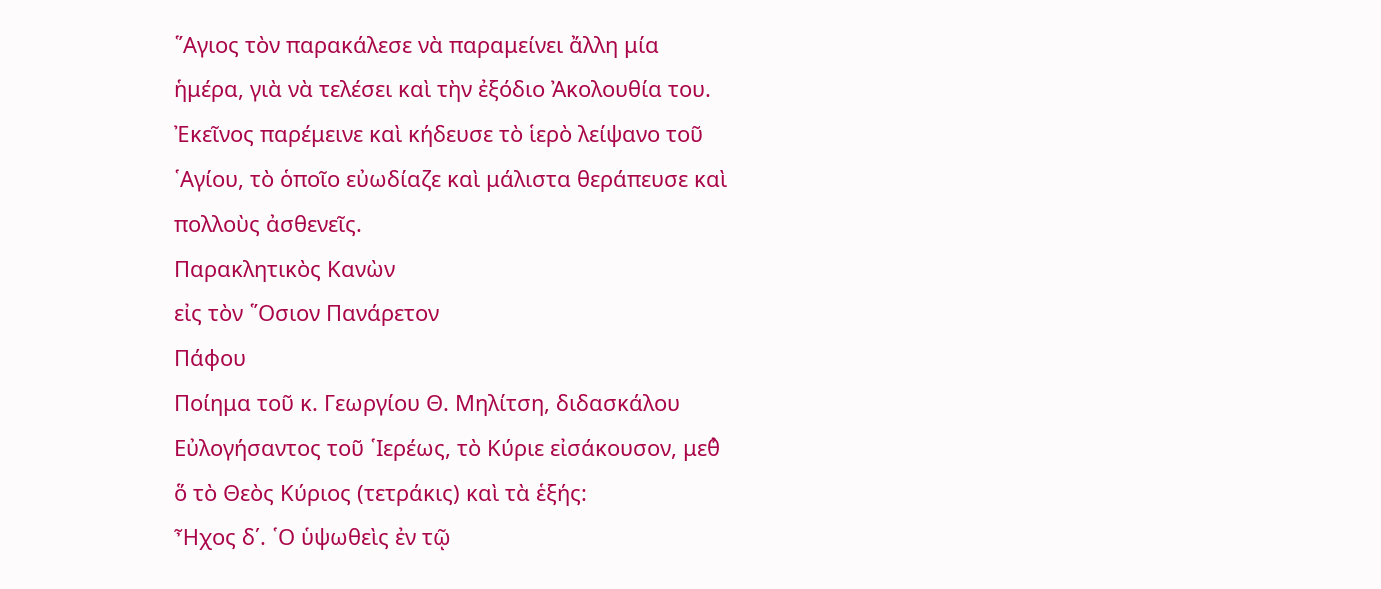῞Αγιος τὸν παρακάλεσε νὰ παραμείνει ἄλλη μία ἡμέρα, γιὰ νὰ τελέσει καὶ τὴν ἐξόδιο Ἀκολουθία του. Ἐκεῖνος παρέμεινε καὶ κήδευσε τὸ ἱερὸ λείψανο τοῦ ῾Αγίου, τὸ ὁποῖο εὐωδίαζε καὶ μάλιστα θεράπευσε καὶ πολλοὺς ἀσθενεῖς.
Παρακλητικὸς Κανὼν
εἰς τὸν ῞Οσιον Πανάρετον
Πάφου
Ποίημα τοῦ κ. Γεωργίου Θ. Μηλίτση, διδασκάλου
Εὐλογήσαντος τοῦ ῾Ιερέως, τὸ Κύριε εἰσάκουσον, μεθ̉ ὅ τὸ Θεὸς Κύριος (τετράκις) καὶ τὰ ἑξής:
Ἦχος δ΄. ῾Ο ὑψωθεὶς ἐν τῷ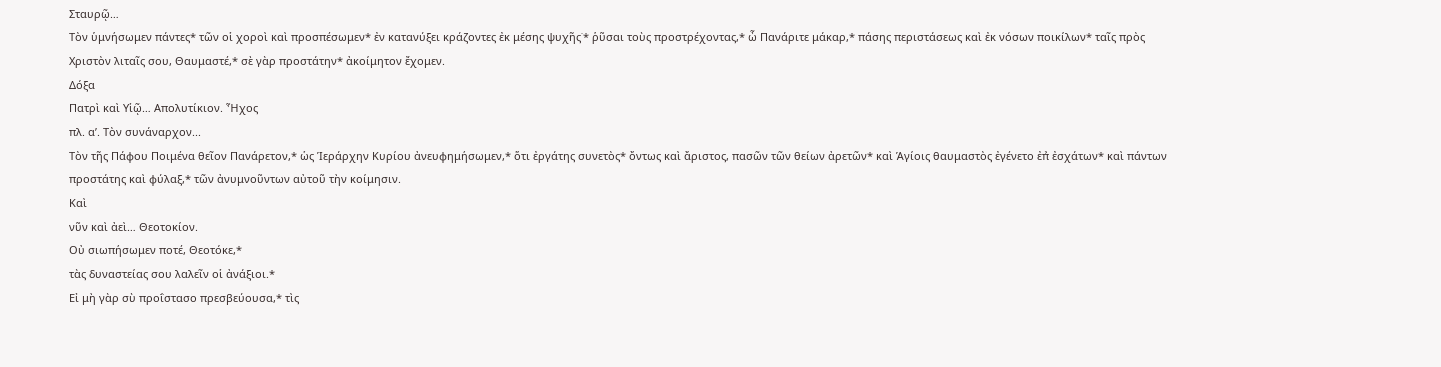Σταυρῷ…
Τὸν ὑμνήσωμεν πάντες* τῶν οἱ χοροὶ καὶ προσπέσωμεν* ἐν κατανύξει κράζοντες ἐκ μέσης ψυχῆς˙* ῥῦσαι τοὺς προστρέχοντας,* ὦ Πανάριτε μάκαρ,* πάσης περιστάσεως καὶ ἐκ νόσων ποικίλων* ταῖς πρὸς Χριστὸν λιταῖς σου, Θαυμαστέ,* σὲ γὰρ προστάτην* ἀκοίμητον ἔχομεν.
Δόξα
Πατρὶ καὶ Υἱῷ… Απολυτίκιον. Ἦχος
πλ. α’. Τὸν συνάναρχον...
Τὸν τῆς Πάφου Ποιμένα θεῖον Πανάρετον,* ὡς Ἱεράρχην Κυρίου ἀνευφημήσωμεν,* ὅτι ἐργάτης συνετὸς* ὄντως καὶ ἄριστος, πασῶν τῶν θείων ἀρετῶν* καὶ Ἁγίοις θαυμαστὸς ἐγένετο ἐπ̉ ἐσχάτων* καὶ πάντων προστάτης καὶ φύλαξ,* τῶν ἀνυμνοῦντων αὐτοῦ τὴν κοίμησιν.
Καὶ
νῦν καὶ ἀεὶ… Θεοτοκίον.
Οὐ σιωπήσωμεν ποτέ, Θεοτόκε,*
τὰς δυναστείας σου λαλεῖν οἱ ἀνάξιοι.*
Εἰ μὴ γὰρ σὺ προΐστασο πρεσβεύουσα,* τὶς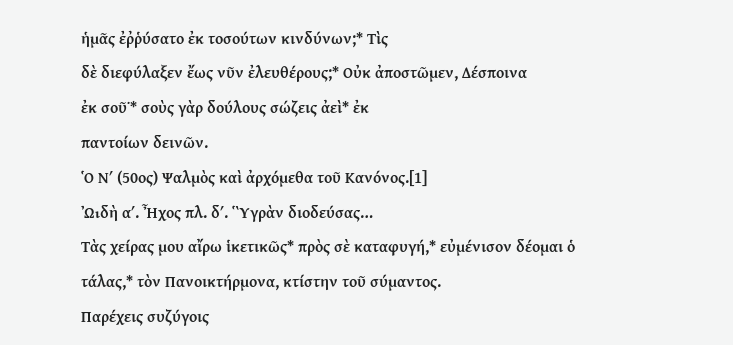ἡμᾶς ἐῤῥύσατο ἐκ τοσούτων κινδύνων;* Τὶς
δὲ διεφύλαξεν ἔως νῦν ἐλευθέρους;* Οὐκ ἀποστῶμεν, Δέσποινα
ἐκ σοῦ˙* σοὺς γὰρ δούλους σώζεις ἀεὶ* ἐκ
παντοίων δεινῶν.
῾Ο Νʹ (50ος) Ψαλμὸς καὶ ἀρχόμεθα τοῦ Κανόνος.[1]
ᾨδὴ αʹ. Ἦχος πλ. δʹ. ῾Ὺγρὰν διοδεύσας…
Τὰς χείρας μου αἴρω ἱκετικῶς* πρὸς σὲ καταφυγή,* εὐμένισον δέομαι ὁ τάλας,* τὸν Πανοικτήρμονα, κτίστην τοῦ σύμαντος.
Παρέχεις συζύγοις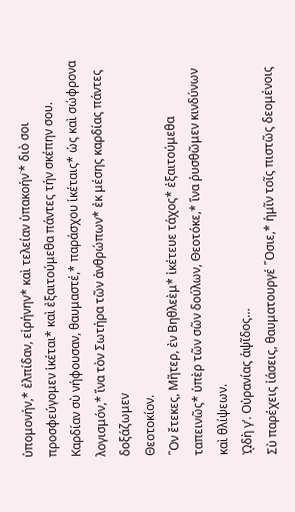ὑπομονήν,* ἐλπίδαν, εἰρήνην* καὶ τελείαν ὑπακοήν˙* διὸ σοι προσφεύγομεν ἱκέται* καὶ ἐξαιτούμεθα πάντες τήν σκέπην σου.
Καρδίαν σὺ νήφουσαν, θαυμαστέ,* παράσχου ἱκέταις* ὡς καὶ σώφρονα λογισμόν,* ἵνα τὸν Σωτήρα τῶν ἀνθρώπων* ἐκ μέσης καρδίας πάντες δοξάζωμεν
Θεοτοκίον.
῝Ον ἔτεκες, Μῆτερ, ἐν Βηθλεὲμ* ἱκέτευε τάχος* ἐξαιτούμεθα ταπεινῶς* ὑπὲρ τῶν σῶν δούλων, Θεοτόκε,* ἵνα ῥυσθῶμεν κινδύνων καὶ θλίψεων.
ᾨδὴ γʹ. Οὐρανίας ἁψῖδος…
Σὺ παρέχεις ἰάσεις, θαυματουργέ ῞Οσιε,* ἡμῖν τοῖς πιστῶς δεομένοις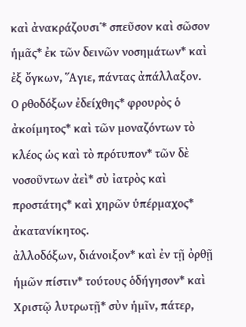καὶ ἀνακράζουσι˙* σπεῦσον καὶ σῶσον ἡμᾶς* ἐκ τῶν δεινῶν νοσημάτων* καὶ ἐξ ὄγκων, ῞Αγιε, πάντας ἀπάλλαξον.
Ο ρθοδόξων ἐδείχθης* φρουρὸς ὁ ἀκοίμητος* καὶ τῶν μοναζόντων τὸ κλέος ὡς καὶ τὸ πρότυπον* τῶν δὲ νοσοῦντων ἀεὶ* σὺ ἰατρὸς καὶ προστάτης* καὶ χηρῶν ὑπέρμαχος* ἀκατανίκητος.
ἀλλοδόξων, διάνοιξον* καὶ ἐν τῇ ὀρθῇ ἡμῶν πίστιν* τούτους ὁδήγησον* καὶ Χριστῷ λυτρωτῇ* σὺν ἡμῖν, πάτερ,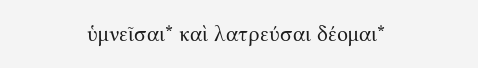ὑμνεῖσαι* καὶ λατρεύσαι δέομαι*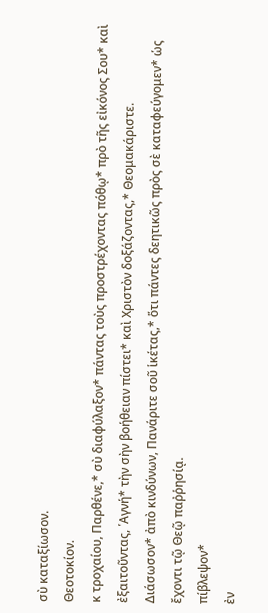σὺ καταξίωσον.
Θεοτοκίον.
κ τροχαίου, Παρθένε,* σὺ διαφύλαξον* πάντας τοὺς προστρέχοντας πόθῳ* πρὸ τῆς εἰκόνος Σου* καὶ ἐξαιτοῦντας, ῾Αγνή* τὴν σὴν βοήθειαν πίστει* καὶ Χριστὸν δοξάζοντας,* Θεομακάριστε.
Διάσωσον* ἀπὸ κινδύνων, Πανάριτε σοῦ ἱκέτας,* ὅτι πάντες δεητικῶς πρὸς σὲ καταφεύγομεν* ὡς ἔχοντι τῷ Θεῷ παῤῥησίᾳ.
πίβλεψον*
ἐν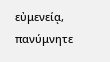εὐμενείᾳ, πανύμνητε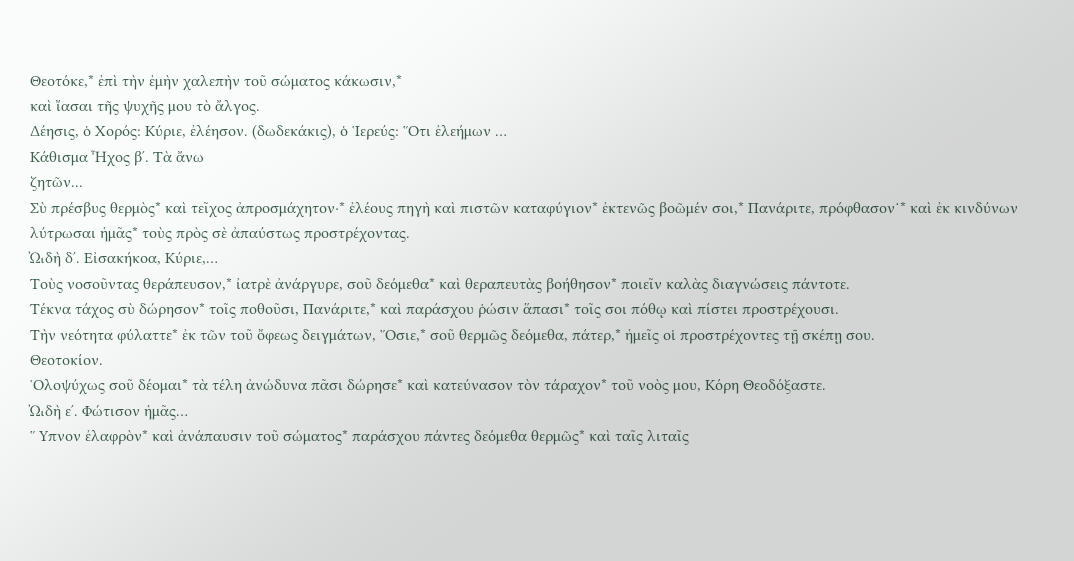Θεοτόκε,* ἐπὶ τὴν ἐμὴν χαλεπὴν τοῦ σώματος κάκωσιν,*
καὶ ἴασαι τῆς ψυχῆς μου τὸ ἄλγος.
Δέησις, ὁ Χορός: Κύριε, ἐλέησον. (δωδεκάκις), ὁ ῾Ιερεύς: ῞Οτι ἐλεήμων …
Κάθισμα Ἦχος βʹ. Τὰ ἄνω
ζητῶν...
Σὺ πρέσβυς θερμὸς* καὶ τεῖχος ἀπροσμάχητον·* ἐλέους πηγὴ καὶ πιστῶν καταφύγιον* ἐκτενῶς βοῶμέν σοι,* Πανάριτε, πρόφθασον˙* καὶ ἐκ κινδύνων λύτρωσαι ἡμᾶς* τοὺς πρὸς σὲ ἀπαύστως προστρέχοντας.
ᾨδὴ δʹ. Εἰσακήκοα, Κύριε,…
Τοὺς νοσοῦντας θεράπευσον,* ἰατρὲ ἀνάργυρε, σοῦ δεόμεθα* καὶ θεραπευτὰς βοήθησον* ποιεῖν καλὰς διαγνώσεις πάντοτε.
Τέκνα τάχος σὺ δώρησον* τοῖς ποθοῦσι, Πανάριτε,* καὶ παράσχου ῥώσιν ἅπασι* τοῖς σοι πόθῳ καὶ πίστει προστρέχουσι.
Τὴν νεότητα φύλαττε* ἐκ τῶν τοῦ ὄφεως δειγμάτων, ῞Οσιε,* σοῦ θερμῶς δεόμεθα, πάτερ,* ἡμεῖς οἱ προστρέχοντες τῇ σκέπῃ σου.
Θεοτοκίον.
῾Ολοψύχως σοῦ δέομαι* τὰ τέλη ἀνώδυνα πᾶσι δώρησε* καὶ κατεύνασον τὸν τάραχον* τοῦ νοὸς μου, Κόρη Θεοδόξαστε.
ᾨδὴ εʹ. Φώτισον ἡμᾶς…
῞ Υπνον ἐλαφρὸν* καὶ ἀνάπαυσιν τοῦ σώματος* παράσχου πάντες δεόμεθα θερμῶς* καὶ ταῖς λιταῖς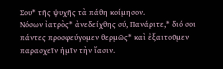Σου* τῆς ψυχῆς τὰ πάθη κοίμησον.
Νόσων ἰατρὸς* ἀνεδείχθης σύ, Πανάριτε,* διό σοι πάντες προσφεύγομεν θερμῶς* καὶ ἐξαιτοῦμεν παρασχεῖν ἡμῖν τὴν ἴασιν.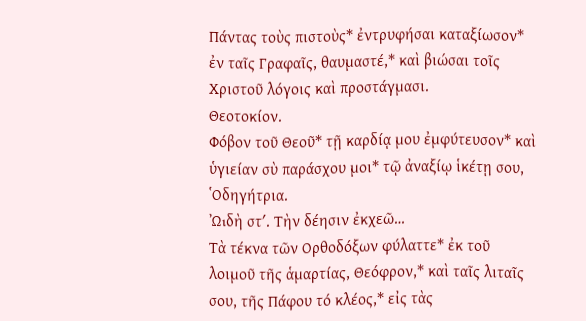Πάντας τοὺς πιστοὺς* ἐντρυφήσαι καταξίωσον* ἐν ταῖς Γραφαῖς, θαυμαστέ,* καὶ βιώσαι τοῖς Χριστοῦ λόγοις καὶ προστάγμασι.
Θεοτοκίον.
Φόβον τοῦ Θεοῦ* τῇ καρδίᾳ μου ἐμφύτευσον* καὶ ὑγιείαν σὺ παράσχου μοι* τῷ ἀναξίῳ ἱκέτῃ σου, ῾Οδηγήτρια.
ᾨδὴ στʹ. Τὴν δέησιν ἐκχεῶ…
Τὰ τέκνα τῶν Ορθοδόξων φύλαττε* ἐκ τοῦ λοιμοῦ τῆς ἁμαρτίας, Θεόφρον,* καὶ ταῖς λιταῖς σου, τῆς Πάφου τό κλέος,* εἰς τὰς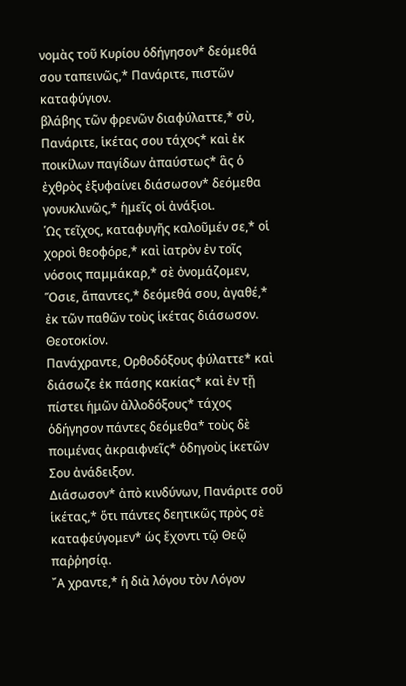νομὰς τοῦ Κυρίου ὁδήγησον* δεόμεθά σου ταπεινῶς,* Πανάριτε, πιστῶν καταφύγιον.
βλάβης τῶν φρενῶν διαφύλαττε,* σὺ, Πανάριτε, ἱκέτας σου τάχος* καὶ ἐκ ποικίλων παγίδων ἀπαύστως* ἃς ὁ ἐχθρὸς ἐξυφαίνει διάσωσον* δεόμεθα γονυκλινῶς,* ἡμεῖς οἱ ἀνάξιοι.
῾Ως τεῖχος, καταφυγῆς καλοῦμέν σε,* οἱ χοροὶ θεοφόρε,* καὶ ἰατρὸν ἐν τοῖς νόσοις παμμάκαρ,* σὲ ὀνομάζομεν, Ὅσιε, ἅπαντες,* δεόμεθά σου, ἀγαθέ,* ἐκ τῶν παθῶν τοὺς ἱκέτας διάσωσον.
Θεοτοκίον.
Πανάχραντε, Ορθοδόξους φύλαττε* καὶ διάσωζε ἐκ πάσης κακίας* καὶ ἐν τῇ πίστει ἡμῶν ἀλλοδόξους* τάχος ὁδήγησον πάντες δεόμεθα* τοὺς δὲ ποιμένας ἀκραιφνεῖς* ὁδηγοὺς ἱκετῶν Σου ἀνάδειξον.
Διάσωσον* ἀπὸ κινδύνων, Πανάριτε σοῦ ἱκέτας,* ὅτι πάντες δεητικῶς πρὸς σὲ καταφεύγομεν* ὡς ἔχοντι τῷ Θεῷ παῤῥησίᾳ.
῎Α χραντε,* ἡ διὰ λόγου τὸν Λόγον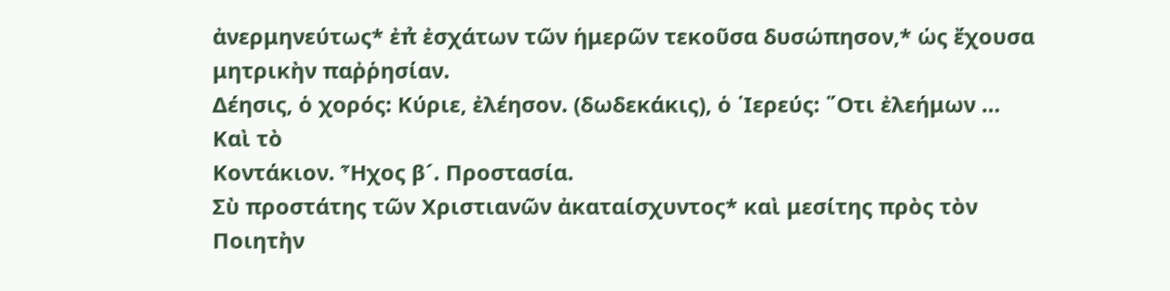ἀνερμηνεύτως* ἐπ̉ ἐσχάτων τῶν ἡμερῶν τεκοῦσα δυσώπησον,* ὡς ἔχουσα μητρικὴν παῤῥησίαν.
Δέησις, ὁ χορός: Κύριε, ἐλέησον. (δωδεκάκις), ὁ ῾Ιερεύς: ῞Οτι ἐλεήμων …
Καὶ τὸ
Κοντάκιον. Ἦχος β´. Προστασία.
Σὺ προστάτης τῶν Χριστιανῶν ἀκαταίσχυντος* καὶ μεσίτης πρὸς τὸν Ποιητὴν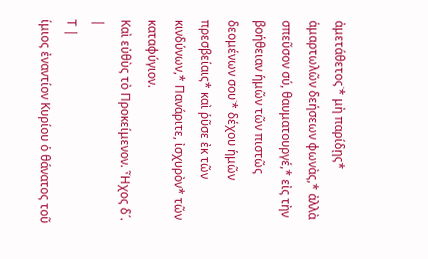ἀμετάθετος˙* μὴ παρίδῃς* ἁμαρτωλῶν δεήσεων φωνὰς,* ἀλλὰ σπεῦσον σύ, θαυματουργέ,* εἰς τὴν βοήθειαν ἡμῶν τῶν πιστῶς δεομένων σου˙* δέχου ἡμῶν πρεσβείαις* καὶ ῥῦσε ἐκ τῶν κινδύνων,* Πανάριτε, ἰσχυρὸν* τῶν καταφύγιον.
Καὶ εὐθὺς τὸ Προκείμενον. Ἦχος δ´.
|
Τ |
ίμιος ἐναντίον Κυρίου ὁ θάνατος τοῦ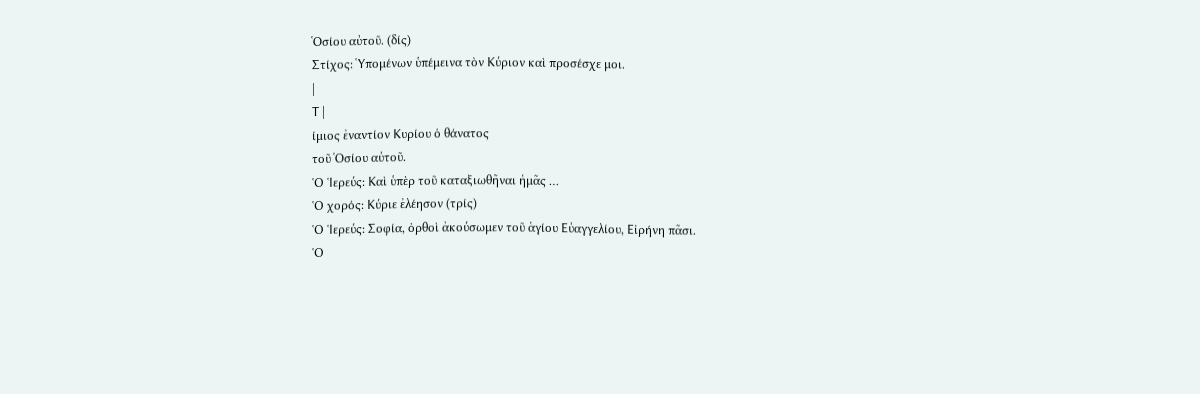Ὁσίου αὐτοῦ. (δίς)
Στίχος: Ὑπομένων ὑπέμεινα τὸν Κύριον καὶ προσέσχε μοι.
|
Τ |
ίμιος ἐναντίον Κυρίου ὁ θάνατος
τοῦ Ὁσίου αὐτοῦ.
῾Ο ῾Ιερεύς: Καὶ ὑπὲρ τοῦ καταξιωθῆναι ἡμᾶς …
῾Ο χορός: Κύριε ἐλέησον (τρίς)
῾Ο ῾Ιερεύς: Σοφία, ὀρθοὶ ἀκούσωμεν τοῦ ἁγίου Εὐαγγελίου, Εἰρήνη πᾶσι.
῾Ο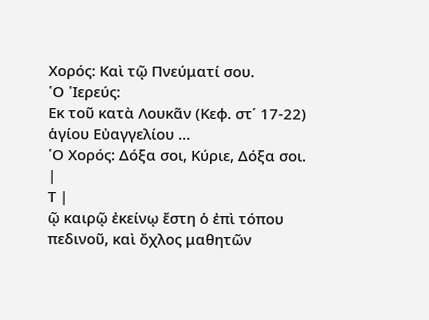Χορός: Καὶ τῷ Πνεύματί σου.
῾Ο ῾Ιερεύς:
Εκ τοῦ κατὰ Λουκᾶν (Κεφ. στ΄ 17-22) ἁγίου Εὐαγγελίου …
῾Ο Χορός: Δόξα σοι, Κύριε, Δόξα σοι.
|
Τ |
ῷ καιρῷ ἐκείνῳ ἔστη ὁ ἐπὶ τόπου πεδινοῦ, καὶ ὄχλος μαθητῶν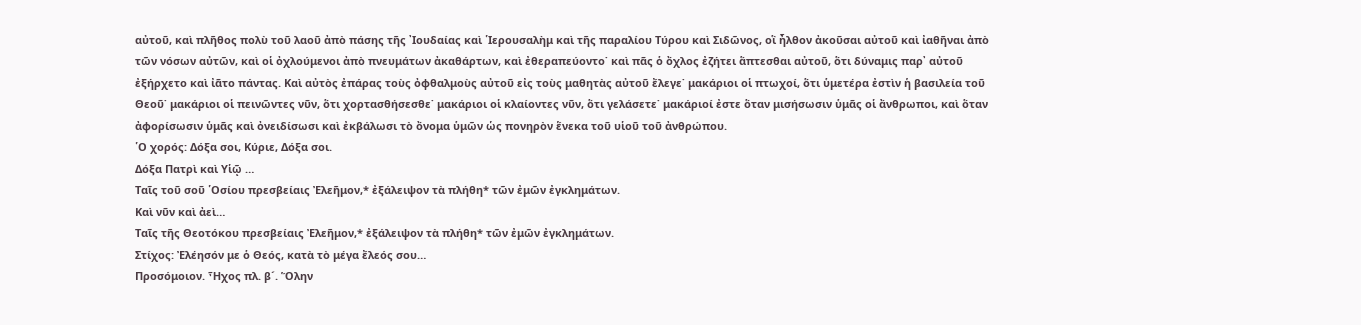αὐτοῦ, καὶ πλῆθος πολὺ τοῦ λαοῦ ἀπὸ πάσης τῆς ᾿Ιουδαίας καὶ ῾Ιερουσαλὴμ καὶ τῆς παραλίου Τύρου καὶ Σιδῶνος, οἳ ἦλθον ἀκοῦσαι αὐτοῦ καὶ ἰαθῆναι ἀπὸ τῶν νόσων αὐτῶν, καὶ οἱ ὀχλούμενοι ἀπὸ πνευμάτων ἀκαθάρτων, καὶ ἐθεραπεύοντο˙ καὶ πᾶς ὁ ὄχλος ἐζήτει ἅπτεσθαι αὐτοῦ, ὅτι δύναμις παρ᾿ αὐτοῦ ἐξήρχετο καὶ ἰᾶτο πάντας. Καὶ αὐτὸς ἐπάρας τοὺς ὀφθαλμοὺς αὐτοῦ εἰς τοὺς μαθητὰς αὐτοῦ ἔλεγε˙ μακάριοι οἱ πτωχοί, ὅτι ὑμετέρα ἐστὶν ἡ βασιλεία τοῦ Θεοῦ˙ μακάριοι οἱ πεινῶντες νῦν, ὅτι χορτασθήσεσθε˙ μακάριοι οἱ κλαίοντες νῦν, ὅτι γελάσετε˙ μακάριοί ἐστε ὅταν μισήσωσιν ὑμᾶς οἱ ἄνθρωποι, καὶ ὅταν ἀφορίσωσιν ὑμᾶς καὶ ὀνειδίσωσι καὶ ἐκβάλωσι τὸ ὄνομα ὑμῶν ὡς πονηρὸν ἕνεκα τοῦ υἱοῦ τοῦ ἀνθρώπου.
῾Ο χορός: Δόξα σοι, Κύριε, Δόξα σοι.
Δόξα Πατρὶ καὶ Υἱῷ …
Ταῖς τοῦ σοῦ ῾Οσίου πρεσβείαις Ἐλεῆμον,* ἐξάλειψον τὰ πλήθη* τῶν ἐμῶν ἐγκλημάτων.
Καὶ νῦν καὶ ἀεὶ…
Ταῖς τῆς Θεοτόκου πρεσβείαις Ἐλεῆμον,* ἐξάλειψον τὰ πλήθη* τῶν ἐμῶν ἐγκλημάτων.
Στίχος: Ἐλέησόν με ὁ Θεός, κατὰ τὸ μέγα ἔλεός σου…
Προσόμοιον. Ἦχος πλ. β´. Ὅλην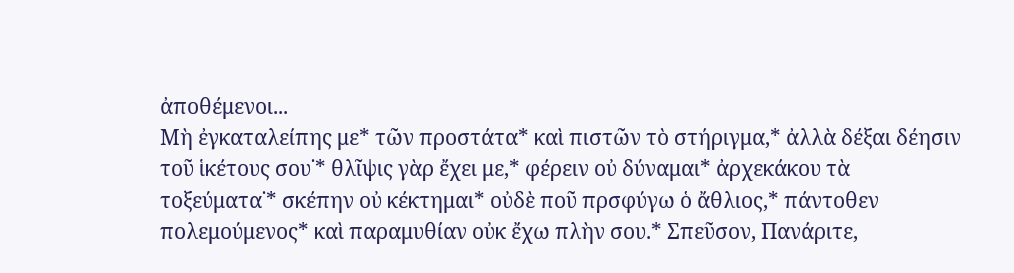ἀποθέμενοι...
Μὴ ἐγκαταλείπης με* τῶν προστάτα* καὶ πιστῶν τὸ στήριγμα,* ἀλλὰ δέξαι δέησιν τοῦ ἱκέτους σου˙* θλῖψις γὰρ ἔχει με,* φέρειν οὐ δύναμαι* ἀρχεκάκου τὰ τοξεύματα˙* σκέπην οὐ κέκτημαι* οὐδὲ ποῦ πρσφύγω ὁ ἄθλιος,* πάντοθεν πολεμούμενος* καὶ παραμυθίαν οὐκ ἔχω πλὴν σου.* Σπεῦσον, Πανάριτε,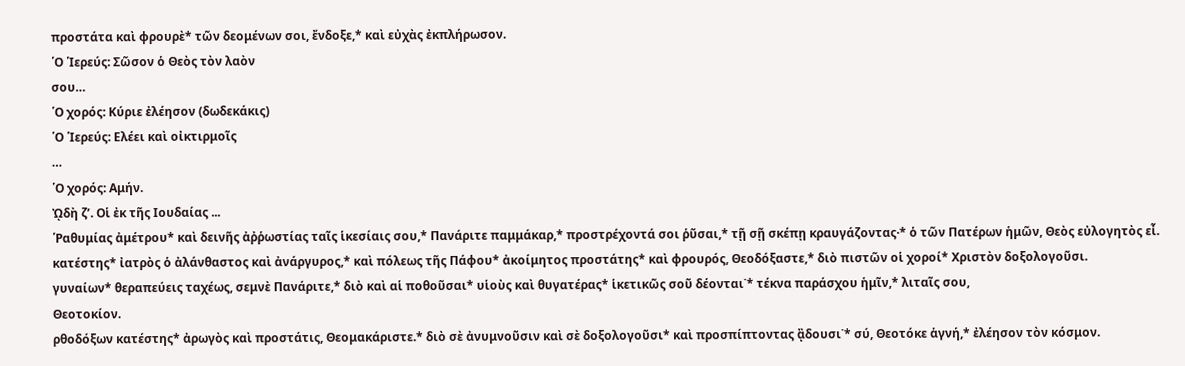προστάτα καὶ φρουρὲ* τῶν δεομένων σοι, ἔνδοξε,* καὶ εὐχὰς ἐκπλήρωσον.
῾Ο ῾Ιερεύς: Σῶσον ὁ Θεὸς τὸν λαὸν
σου…
῾Ο χορός: Κύριε ἐλέησον (δωδεκάκις)
῾Ο ῾Ιερεύς: Ελέει καὶ οἰκτιρμοῖς
…
῾Ο χορός: Αμήν.
ᾨδὴ ζʹ. Οἱ ἐκ τῆς Ιουδαίας ...
῾Ραθυμίας ἀμέτρου* καὶ δεινῆς ἀῤῥωστίας ταῖς ἱκεσίαις σου,* Πανάριτε παμμάκαρ,* προστρέχοντά σοι ῥῦσαι,* τῇ σῇ σκέπῃ κραυγάζοντας·* ὁ τῶν Πατέρων ἡμῶν, Θεὸς εὐλογητὸς εἶ.
κατέστης* ἰατρὸς ὁ ἀλάνθαστος καὶ ἀνάργυρος,* καὶ πόλεως τῆς Πάφου* ἀκοίμητος προστάτης* καὶ φρουρός, Θεοδόξαστε,* διὸ πιστῶν οἱ χοροί* Χριστὸν δοξολογοῦσι.
γυναίων* θεραπεύεις ταχέως, σεμνὲ Πανάριτε,* διὸ καὶ αἱ ποθοῦσαι* υἱοὺς καὶ θυγατέρας* ἱκετικῶς σοῦ δέονται˙* τέκνα παράσχου ἡμῖν,* λιταῖς σου,
Θεοτοκίον.
ρθοδόξων κατέστης* ἀρωγὸς καὶ προστάτις, Θεομακάριστε.* διὸ σὲ ἀνυμνοῦσιν καὶ σὲ δοξολογοῦσι* καὶ προσπίπτοντας ᾂδουσι˙* σύ, Θεοτόκε ἁγνή,* ἐλέησον τὸν κόσμον.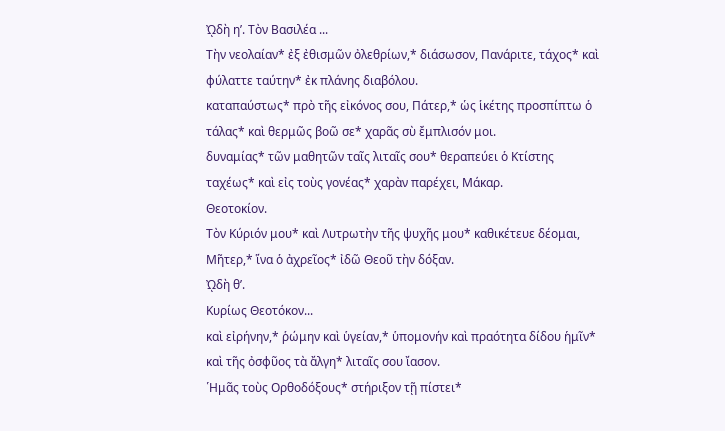ᾨδὴ ηʹ. Τὸν Βασιλέα ...
Τὴν νεολαίαν* ἐξ ἐθισμῶν ὀλεθρίων,* διάσωσον, Πανάριτε, τάχος* καὶ φύλαττε ταύτην* ἐκ πλάνης διαβόλου.
καταπαύστως* πρὸ τῆς εἰκόνος σου, Πάτερ,* ὡς ἱκέτης προσπίπτω ὁ τάλας* καὶ θερμῶς βοῶ σε* χαρᾶς σὺ ἔμπλισόν μοι.
δυναμίας* τῶν μαθητῶν ταῖς λιταῖς σου* θεραπεύει ὁ Κτίστης ταχέως* καὶ εἰς τοὺς γονέας* χαρὰν παρέχει, Μάκαρ.
Θεοτοκίον.
Τὸν Κύριόν μου* καὶ Λυτρωτὴν τῆς ψυχῆς μου* καθικέτευε δέομαι, Μῆτερ,* ἵνα ὁ ἀχρεῖος* ἰδῶ Θεοῦ τὴν δόξαν.
ᾨδὴ θʹ.
Κυρίως Θεοτόκον...
καὶ εἰρήνην,* ῥώμην καὶ ὑγείαν,* ὑπομονήν καὶ πραότητα δίδου ἡμῖν* καὶ τῆς ὀσφῦος τὰ ἄλγη* λιταῖς σου ἴασον.
῾Ημᾶς τοὺς Ορθοδόξους* στήριξον τῇ πίστει*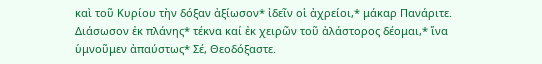καὶ τοῦ Κυρίου τὴν δόξαν ἀξίωσον* ἰδεῖν οἱ ἀχρείοι,* μάκαρ Πανάριτε.
Διάσωσον ἐκ πλάνης* τέκνα καί ἐκ χειρῶν τοῦ ἀλάστορος δέομαι,* ἵνα ὑμνοῦμεν ἀπαύστως* Σέ, Θεοδόξαστε.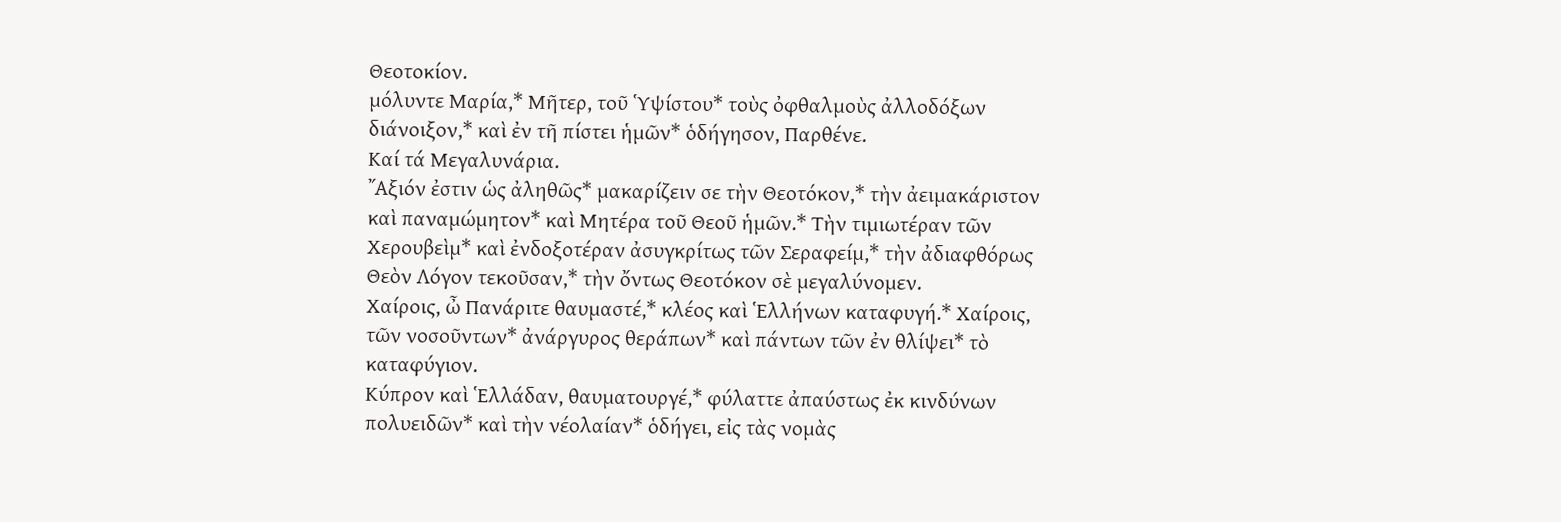Θεοτοκίον.
μόλυντε Μαρία,* Μῆτερ, τοῦ ῾Υψίστου* τοὺς ὀφθαλμοὺς ἀλλοδόξων διάνοιξον,* καὶ ἐν τῆ πίστει ἡμῶν* ὁδήγησον, Παρθένε.
Καί τά Μεγαλυνάρια.
῎Αξιόν ἐστιν ὡς ἀληθῶς* μακαρίζειν σε τὴν Θεοτόκον,* τὴν ἀειμακάριστον καὶ παναμώμητον* καὶ Μητέρα τοῦ Θεοῦ ἡμῶν.* Τὴν τιμιωτέραν τῶν Χερουβεὶμ* καὶ ἐνδοξοτέραν ἀσυγκρίτως τῶν Σεραφείμ,* τὴν ἀδιαφθόρως Θεὸν Λόγον τεκοῦσαν,* τὴν ὄντως Θεοτόκον σὲ μεγαλύνομεν.
Χαίροις, ὦ Πανάριτε θαυμαστέ,* κλέος καὶ ῾Ελλήνων καταφυγή.* Χαίροις, τῶν νοσοῦντων* ἀνάργυρος θεράπων* καὶ πάντων τῶν ἐν θλίψει* τὸ καταφύγιον.
Κύπρον καὶ ῾Ελλάδαν, θαυματουργέ,* φύλαττε ἀπαύστως ἐκ κινδύνων πολυειδῶν* καὶ τὴν νέολαίαν* ὁδήγει, εἰς τὰς νομὰς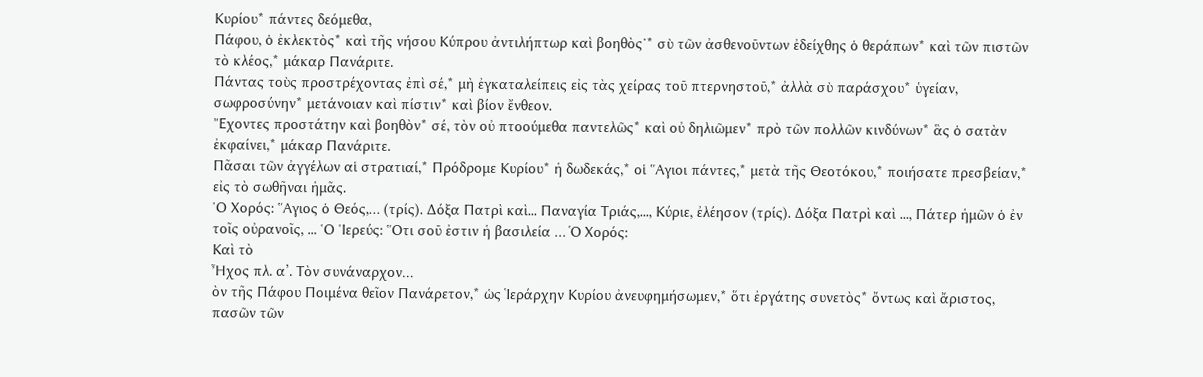Κυρίου* πάντες δεόμεθα,
Πάφου, ὁ ἐκλεκτὸς* καὶ τῆς νήσου Κύπρου ἀντιλήπτωρ καὶ βοηθὸς˙* σὺ τῶν ἀσθενοῦντων ἐδείχθης ὁ θεράπων* καὶ τῶν πιστῶν τὸ κλέος,* μάκαρ Πανάριτε.
Πάντας τοὺς προστρέχοντας ἐπὶ σέ,* μὴ ἐγκαταλείπεις εἰς τὰς χείρας τοῦ πτερνηστοῦ,* ἀλλὰ σὺ παράσχου* ὑγείαν, σωφροσύνην* μετάνοιαν καὶ πίστιν* καὶ βίον ἔνθεον.
῎Εχοντες προστάτην καὶ βοηθὸν* σέ, τὸν οὐ πτοούμεθα παντελῶς* καὶ οὐ δηλιῶμεν* πρὸ τῶν πολλῶν κινδύνων* ἃς ὁ σατὰν ἐκφαίνει,* μάκαρ Πανάριτε.
Πᾶσαι τῶν ἀγγέλων αἱ στρατιαί,* Πρόδρομε Κυρίου* ἡ δωδεκάς,* οἱ ῞Αγιοι πάντες,* μετὰ τῆς Θεοτόκου,* ποιήσατε πρεσβείαν,* εἰς τὸ σωθῆναι ἡμᾶς.
῾Ο Χορός: ῞Αγιος ὁ Θεός,… (τρίς). Δόξα Πατρὶ καὶ... Παναγία Τριάς,..., Κύριε, ἐλέησον (τρίς). Δόξα Πατρὶ καὶ ..., Πάτερ ἡμῶν ὁ ἐν τοῖς οὐρανοῖς, ... ῾Ο ῾Ιερεύς: ῞Οτι σοῦ ἐστιν ἡ βασιλεία … Ὁ Χορός:
Καὶ τὸ
Ἦχος πλ. α’. Τὸν συνάναρχον…
ὸν τῆς Πάφου Ποιμένα θεῖον Πανάρετον,* ὡς Ἱεράρχην Κυρίου ἀνευφημήσωμεν,* ὅτι ἐργάτης συνετὸς* ὄντως καὶ ἄριστος, πασῶν τῶν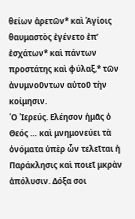θείων ἀρετῶν* καὶ Ἁγίοις θαυμαστὸς ἐγένετο ἐπ’ ἐσχάτων* καὶ πάντων προστάτης καὶ φύλαξ,* τῶν ἀνυμνοῦντων αὐτοῦ τὴν κοίμησιν.
῾Ο ῾Ιερεύς. Ελέησον ἡμᾶς ὁ Θεός … καὶ μνημονεύει τὰ ὀνόματα ὑπὲρ ὧν τελεῖται ἡ Παράκλησις καὶ ποιεῖ μκρὰν ἀπόλυσιν. Δόξα σοι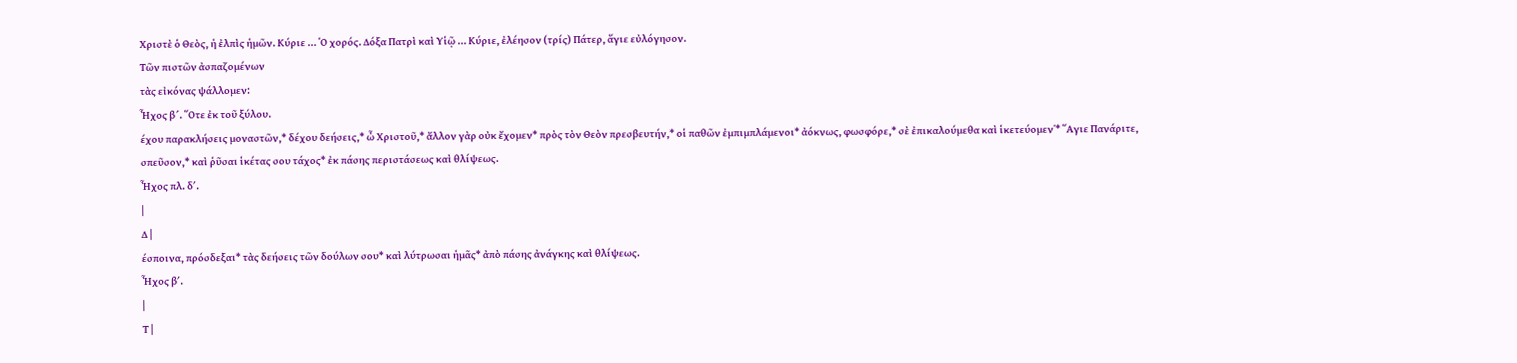Χριστὲ ὁ Θεὸς, ἡ ἐλπὶς ἡμῶν. Κύριε … ῾Ο χορός. Δόξα Πατρὶ καὶ Υἱῷ … Κύριε, ἐλέησον (τρίς) Πάτερ, ἅγιε εὐλόγησον.
Τῶν πιστῶν ἀσπαζομένων
τὰς εἰκόνας ψάλλομεν:
῏Ηχος β´. ῞Οτε ἐκ τοῦ ξύλου.
έχου παρακλήσεις μοναστῶν,* δέχου δεήσεις,* ὦ Χριστοῦ,* ἄλλον γὰρ οὐκ ἔχομεν* πρὸς τὸν Θεὸν πρεσβευτήν,* οἱ παθῶν ἐμπιμπλάμενοι* ἀόκνως, φωσφόρε,* σὲ ἐπικαλούμεθα καὶ ἱκετεύομεν˙* ῞Αγιε Πανάριτε, σπεῦσον,* καὶ ῥῦσαι ἱκέτας σου τάχος* ἐκ πάσης περιστάσεως καὶ θλίψεως.
῏Ηχος πλ. δʹ.
|
Δ |
έσποινα, πρόσδεξαι* τὰς δεήσεις τῶν δούλων σου* καὶ λύτρωσαι ἡμᾶς* ἀπὸ πάσης ἀνάγκης καὶ θλίψεως.
῏Ηχος βʹ.
|
Τ |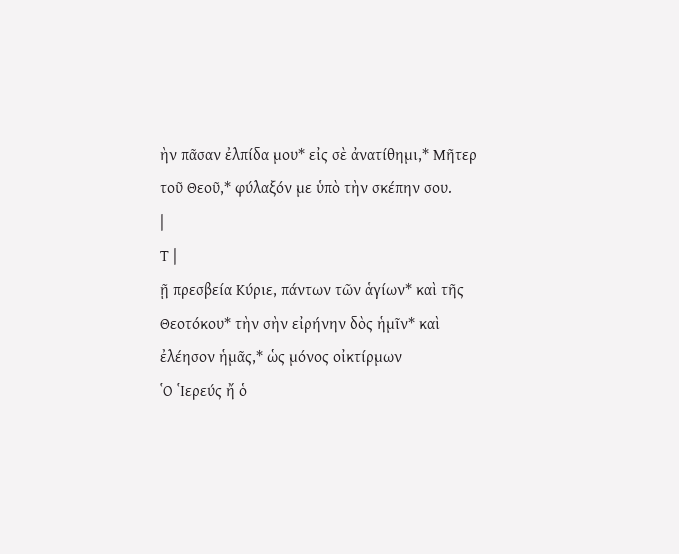ὴν πᾶσαν ἐλπίδα μου* εἰς σὲ ἀνατίθημι,* Μῆτερ τοῦ Θεοῦ,* φύλαξόν με ὑπὸ τὴν σκέπην σου.
|
Τ |
ῇ πρεσβεία Κύριε, πάντων τῶν ἁγίων* καὶ τῆς Θεοτόκου* τὴν σὴν εἰρήνην δὸς ἡμῖν* καὶ ἐλέησον ἡμᾶς,* ὡς μόνος οἰκτίρμων
῾Ο ῾Ιερεύς ἤ ὁ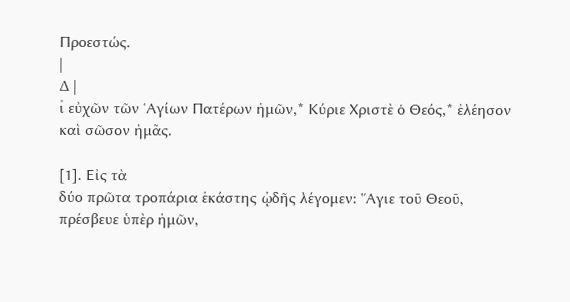Προεστώς.
|
Δ |
ι̉ εὐχῶν τῶν ῾Αγίων Πατέρων ἡμῶν,* Κύριε Χριστὲ ὁ Θεός,* ἐλέησον καὶ σῶσον ἡμᾶς.

[1]. Εἰς τὰ
δύο πρῶτα τροπάρια ἑκάστης ᾠδῆς λέγομεν: ῞Αγιε τοῦ Θεοῦ, πρέσβευε ὑπὲρ ἡμῶν,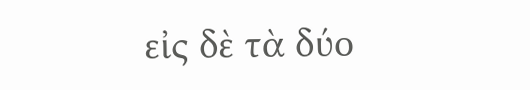εἰς δὲ τὰ δύο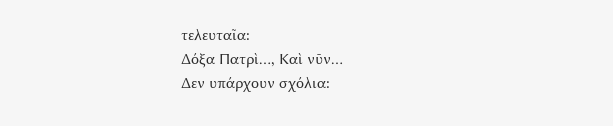τελευταῖα:
Δόξα Πατρὶ…, Καὶ νῦν…
Δεν υπάρχουν σχόλια: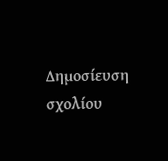Δημοσίευση σχολίου